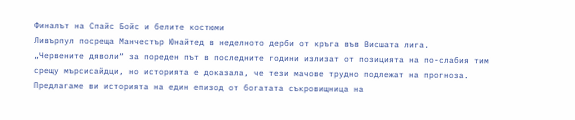Финалът на Спайс Бойс и белите костюми
Ливърпул посреща Манчестър Юнайтед в неделното дерби от кръга във Висшата лига.
„Червените дяволи“ за пореден път в последните години излизат от позицията на по-слабия тим срещу мърсисайдци, но историята е доказала, че тези мачове трудно подлежат на прогноза. Предлагаме ви историята на един епизод от богатата съкровищница на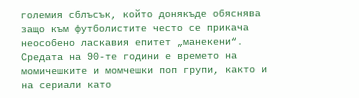големия сблъсък, който донякъде обяснява защо към футболистите често се прикача неособено ласкавия епитет „манекени“.
Средата на 90-те години е времето на момичешките и момчешки поп групи, както и на сериали като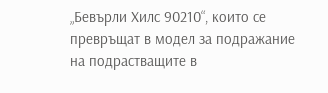„Бевърли Хилс 90210“, които се превръщат в модел за подражание на подрастващите в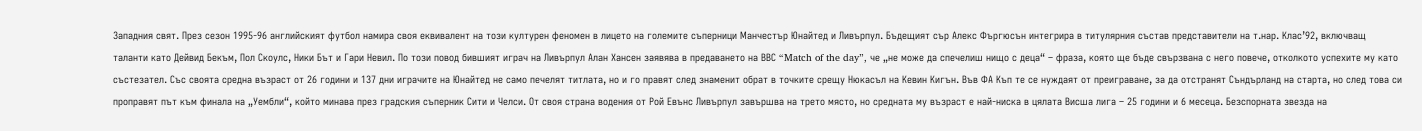Западния свят. През сезон 1995-96 английският футбол намира своя еквивалент на този културен феномен в лицето на големите съперници Манчестър Юнайтед и Ливърпул. Бъдещият сър Алекс Фъргюсън интегрира в титулярния състав представители на т.нар. Клас’92, включващ таланти като Дейвид Бекъм, Пол Скоулс, Ники Бът и Гари Невил. По този повод бившият играч на Ливърпул Алан Хансен заявява в предаването на ВВС “Match of the day”, че „не може да спечелиш нищо с деца“ – фраза, която ще бъде свързвана с него повече, отколкото успехите му като състезател. Със своята средна възраст от 26 години и 137 дни играчите на Юнайтед не само печелят титлата, но и го правят след знаменит обрат в точките срещу Нюкасъл на Кевин Кигън. Във ФА Къп те се нуждаят от преиграване, за да отстранят Съндърланд на старта, но след това си проправят път към финала на „Уембли“, който минава през градския съперник Сити и Челси. От своя страна водения от Рой Евънс Ливърпул завършва на трето място, но средната му възраст е най-ниска в цялата Висша лига – 25 години и 6 месеца. Безспорната звезда на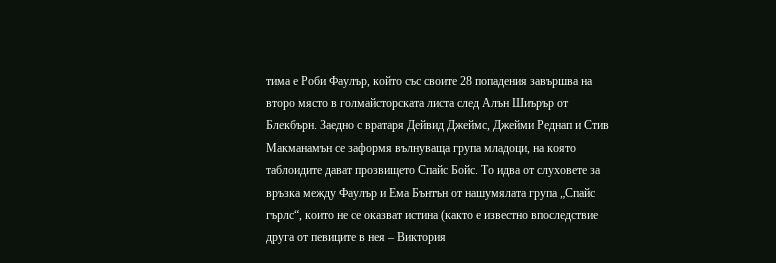тима е Роби Фаулър, който със своите 28 попадения завършва на второ място в голмайсторската листа след Алън Шиърър от Блекбърн. Заедно с вратаря Дейвид Джеймс, Джейми Реднап и Стив Макманамън се заформя вълнуваща група младоци, на която таблоидите дават прозвището Спайс Бойс. То идва от слуховете за връзка между Фаулър и Ема Бънтън от нашумялата група „Спайс гърлс“, които не се оказват истина (както е известно впоследствие друга от певиците в нея – Виктория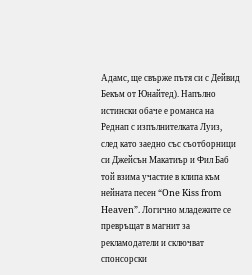Адамс, ще свърже пътя си с Дейвид Бекъм от Юнайтед). Напълно истински обаче е романса на Реднап с изпълнителката Луиз, след като заедно със съотборници си Джейсън Макатиър и Фил Баб той взима участие в клипа към нейната песен “One Kiss from Heaven”. Логично младежите се превръщат в магнит за рекламодатели и сключват спонсорски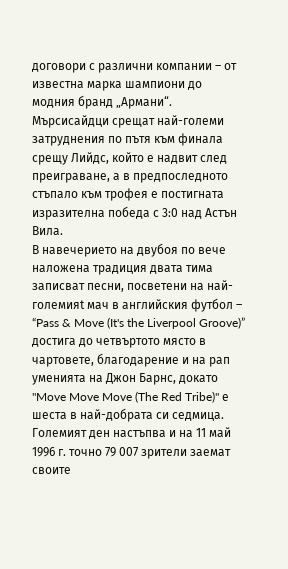договори с различни компании – от известна марка шампиони до модния бранд „Армани“. Мърсисайдци срещат най-големи затруднения по пътя към финала срещу Лийдс, който е надвит след преиграване, а в предпоследното стъпало към трофея е постигната изразителна победа с 3:0 над Астън Вила.
В навечерието на двубоя по вече наложена традиция двата тима записват песни, посветени на най-големияt мач в английския футбол – “Pass & Move (It's the Liverpool Groove)” достига до четвъртото място в чартовете, благодарение и на рап уменията на Джон Барнс, докато "Move Move Move (The Red Tribe)" е шеста в най-добрата си седмица. Големият ден настъпва и на 11 май 1996 г. точно 79 007 зрители заемат своите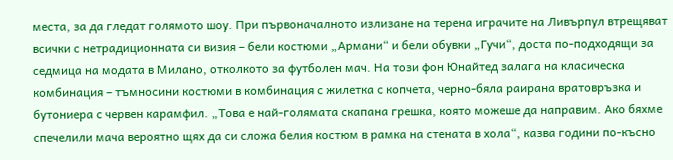места, за да гледат голямото шоу. При първоначалното излизане на терена играчите на Ливърпул втрещяват всички с нетрадиционната си визия – бели костюми „Армани“ и бели обувки „Гучи“, доста по-подходящи за седмица на модата в Милано, отколкото за футболен мач. На този фон Юнайтед залага на класическа комбинация – тъмносини костюми в комбинация с жилетка с копчета, черно-бяла раирана вратовръзка и бутониера с червен карамфил. „Това е най-голямата скапана грешка, която можеше да направим. Ако бяхме спечелили мача вероятно щях да си сложа белия костюм в рамка на стената в хола“, казва години по-късно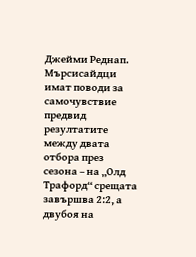Джейми Реднап. Мърсисайдци имат поводи за самочувствие предвид резултатите между двата отбора през сезона – на „Олд Трафорд“ срещата завършва 2:2, а двубоя на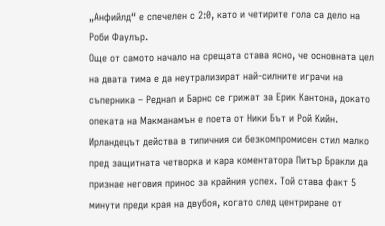„Анфийлд“ е спечелен с 2:0, като и четирите гола са дело на Роби Фаулър.
Още от самото начало на срещата става ясно, че основната цел на двата тима е да неутрализират най-силните играчи на съперника – Реднап и Барнс се грижат за Ерик Кантона, докато опеката на Макманамън е поета от Ники Бът и Рой Кийн. Ирландецът действа в типичния си безкомпромисен стил малко пред защитната четворка и кара коментатора Питър Бракли да признае неговия принос за крайния успех. Той става факт 5 минути преди края на двубоя, когато след центриране от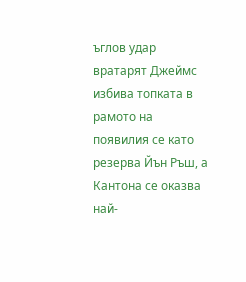ъглов удар вратарят Джеймс избива топката в рамото на появилия се като резерва Йън Ръш, а Кантона се оказва най-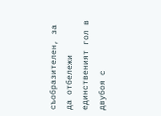съобразителен, за да отбележи единственият гол в двубоя с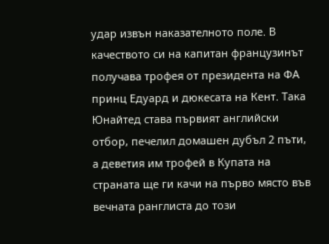удар извън наказателното поле. В качеството си на капитан французинът получава трофея от президента на ФА принц Едуард и дюкесата на Кент. Така Юнайтед става първият английски отбор, печелил домашен дубъл 2 пъти, а деветия им трофей в Купата на страната ще ги качи на първо място във вечната ранглиста до този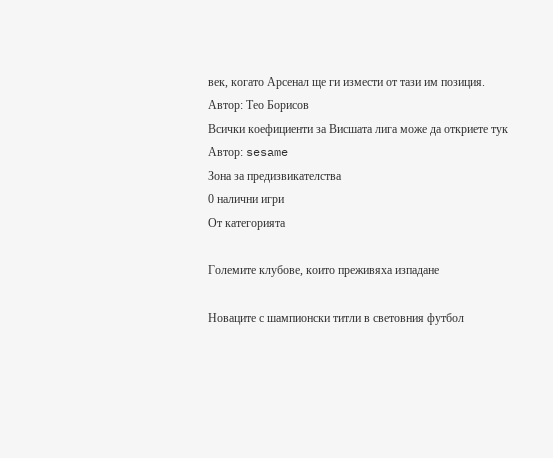век, когато Арсенал ще ги измести от тази им позиция.
Автор: Тео Борисов
Всички коефициенти за Висшата лига може да откриете тук
Автор: sesame
Зона за предизвикателства
0 налични игри
От категорията

Големите клубове, които преживяха изпадане

Новаците с шампионски титли в световния футбол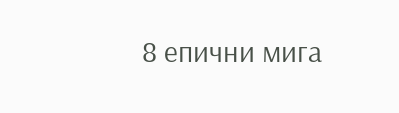8 епични мига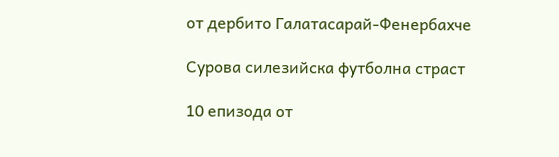от дербито Галатасарай-Фенербахче

Сурова силезийска футболна страст

10 епизода от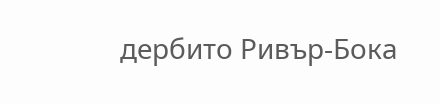дербито Ривър-Бока